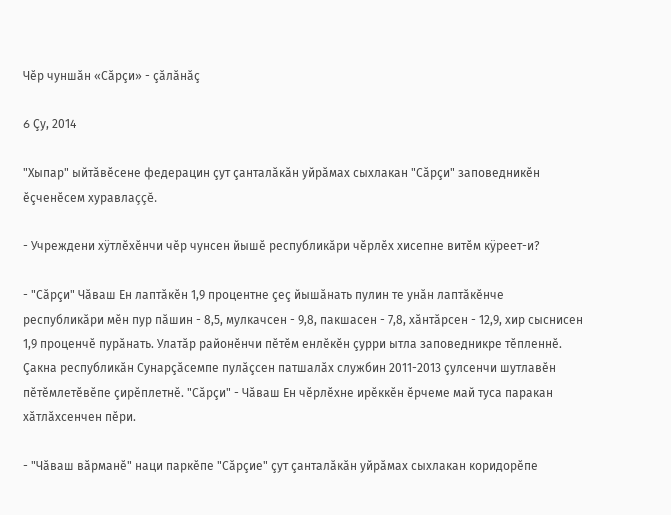Чĕр чуншăн «Сăрçи» - çăлăнăç

6 Çу, 2014

"Хыпар" ыйтăвĕсене федерацин çут çанталăкăн уйрăмах сыхлакан "Сăрçи" заповедникĕн ĕçченĕсем хуравлаççĕ.

- Учреждени хÿтлĕхĕнчи чĕр чунсен йышĕ республикăри чĕрлĕх хисепне витĕм кÿреет-и?

- "Сăрçи" Чăваш Ен лаптăкĕн 1,9 процентне çеç йышăнать пулин те унăн лаптăкĕнче республикăри мĕн пур пăшин - 8,5, мулкачсен - 9,8, пакшасен - 7,8, хăнтăрсен - 12,9, хир сыснисен 1,9 проценчĕ пурăнать. Улатăр районĕнчи пĕтĕм енлĕкĕн çурри ытла заповедникре тĕпленнĕ. Çакна республикăн Сунарçăсемпе пулăçсен патшалăх службин 2011-2013 çулсенчи шутлавĕн пĕтĕмлетĕвĕпе çирĕплетнĕ. "Сăрçи" - Чăваш Ен чĕрлĕхне ирĕккĕн ĕрчеме май туса паракан хăтлăхсенчен пĕри.

- "Чăваш вăрманĕ" наци паркĕпе "Сăрçие" çут çанталăкăн уйрăмах сыхлакан коридорĕпе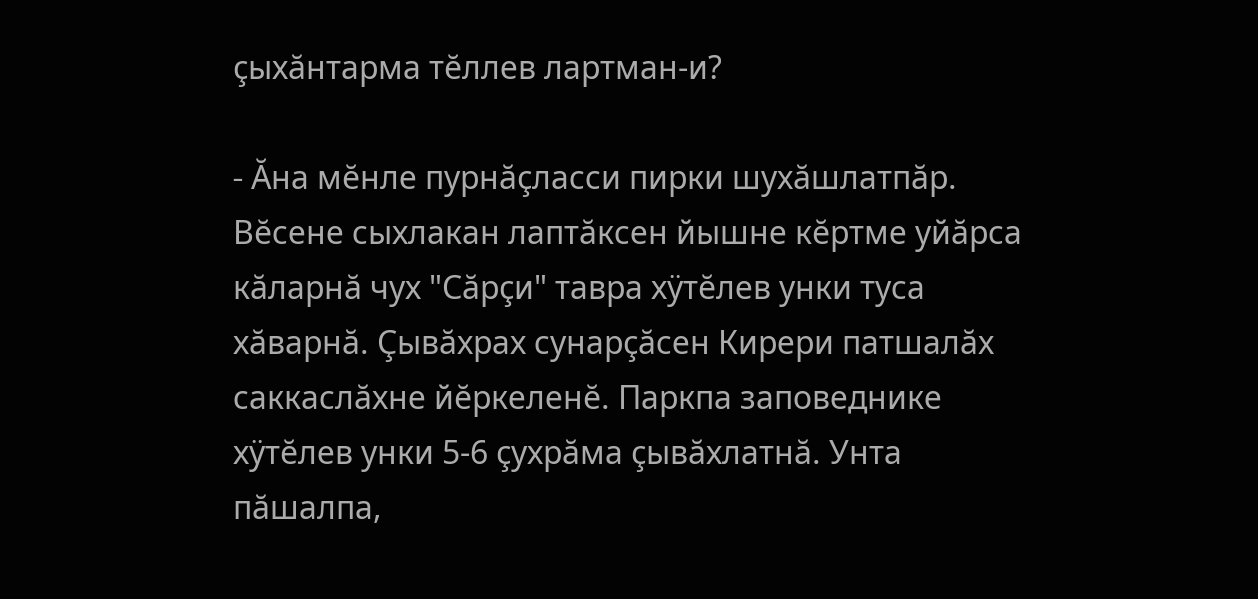çыхăнтарма тĕллев лартман-и?

- Ăна мĕнле пурнăçласси пирки шухăшлатпăр. Вĕсене сыхлакан лаптăксен йышне кĕртме уйăрса кăларнă чух "Сăрçи" тавра хÿтĕлев унки туса хăварнă. Çывăхрах сунарçăсен Кирери патшалăх саккаслăхне йĕркеленĕ. Паркпа заповеднике хÿтĕлев унки 5-6 çухрăма çывăхлатнă. Унта пăшалпа,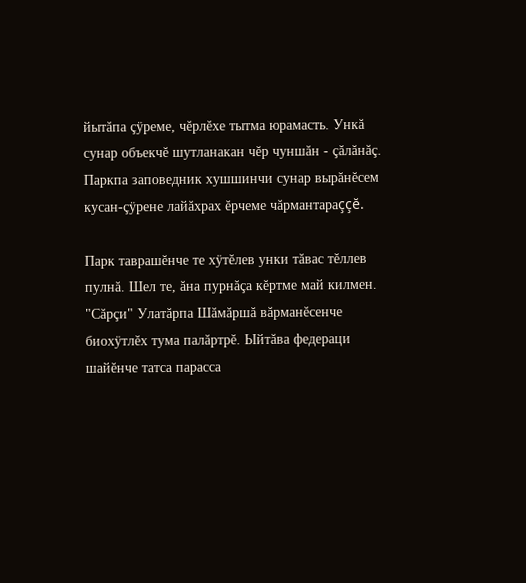йытăпа çÿреме, чĕрлĕхе тытма юрамасть. Ункă сунар объекчĕ шутланакан чĕр чуншăн - çăлăнăç. Паркпа заповедник хушшинчи сунар вырăнĕсем кусан-çÿрене лайăхрах ĕрчеме чăрмантараççĕ.

Парк таврашĕнче те хÿтĕлев унки тăвас тĕллев пулнă. Шел те, ăна пурнăçа кĕртме май килмен. "Сăрçи" Улатăрпа Шăмăршă вăрманĕсенче биохÿтлĕх тума палăртрĕ. Ыйтăва федераци шайĕнче татса парасса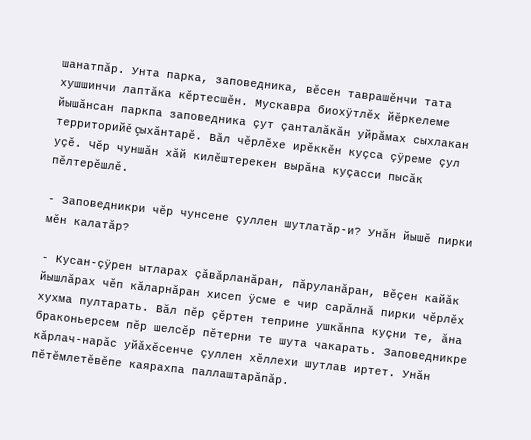шанатпăр. Унта парка, заповедника, вĕсен таврашĕнчи тата хушшинчи лаптăка кĕртесшĕн. Мускавра биохÿтлĕх йĕркелеме йышăнсан паркпа заповедника çут çанталăкăн уйрăмах сыхлакан территорийĕ çыхăнтарĕ. Вăл чĕрлĕхе ирĕккĕн куçса çÿреме çул уçĕ. Чĕр чуншăн хăй килĕштерекен вырăна куçасси пысăк пĕлтерĕшлĕ.

- Заповедникри чĕр чунсене çуллен шутлатăр-и? Унăн йышĕ пирки мĕн калатăр?

- Кусан-çÿрен ытларах çăвăрланăран, пăруланăран, вĕçен кайăк йышлăрах чĕп кăларнăран хисеп ÿсме е чир сарăлнă пирки чĕрлĕх хухма пултарать. Вăл пĕр çĕртен теприне ушкăнпа куçни те, ăна браконьерсем пĕр шелсĕр пĕтерни те шута чакарать. Заповедникре кăрлач-нарăс уйăхĕсенче çуллен хĕллехи шутлав иртет. Унăн пĕтĕмлетĕвĕпе каярахпа паллаштарăпăр.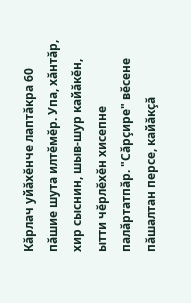Кăрлач уйăхĕнче лаптăкра 60 пăшие шута илтĕмĕр. Упа, хăнтăр, хир сыснин, шыв-шур кайăкĕн, ытти чĕрлĕхĕн хисепне палăртатпăр. "Сăрçире" вĕсене пăшалтан персе, кайăкçă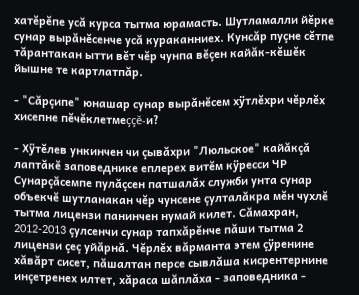хатĕрĕпе усă курса тытма юрамасть. Шутламалли йĕрке сунар вырăнĕсенче усă кураканниех. Кунсăр пуçне сĕтпе тăрантакан ытти вĕт чĕр чунпа вĕçен кайăк-кĕшĕк йышне те картлатпăр.

- "Сăрçипе" юнашар сунар вырăнĕсем хÿтлĕхри чĕрлĕх хисепне пĕчĕклетмеççĕ-и?

- Хÿтĕлев ункинчен чи çывăхри "Люльское" кайăкçă лаптăкĕ заповеднике еплерех витĕм кÿресси ЧР Сунарçăсемпе пулăçсен патшалăх служби унта сунар объекчĕ шутланакан чĕр чунсене çулталăкра мĕн чухлĕ тытма лицензи панинчен нумай килет. Сăмахран, 2012-2013 çулсенчи сунар тапхăрĕнче пăши тытма 2 лицензи çеç уйăрнă. Чĕрлĕх вăрманта этем çÿренине хăвăрт сисет, пăшалтан персе сывлăша кисрентернине инçетренех илтет, хăраса шăплăха - заповедника -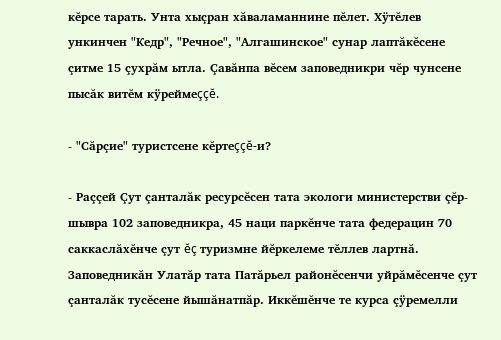кĕрсе тарать. Унта хыçран хăваламаннине пĕлет. Хÿтĕлев ункинчен "Кедр", "Речное", "Алгашинское" сунар лаптăкĕсене çитме 15 çухрăм ытла. Çавăнпа вĕсем заповедникри чĕр чунсене пысăк витĕм кÿреймеççĕ.

- "Сăрçие" туристсене кĕртеççĕ-и?

- Раççей Çут çанталăк ресурсĕсен тата экологи министерстви çĕр-шывра 102 заповедникра, 45 наци паркĕнче тата федерацин 70 саккаслăхĕнче çут ĕç туризмне йĕркелеме тĕллев лартнă. Заповедникăн Улатăр тата Патăрьел районĕсенчи уйрăмĕсенче çут çанталăк тусĕсене йышăнатпăр. Иккĕшĕнче те курса çÿремелли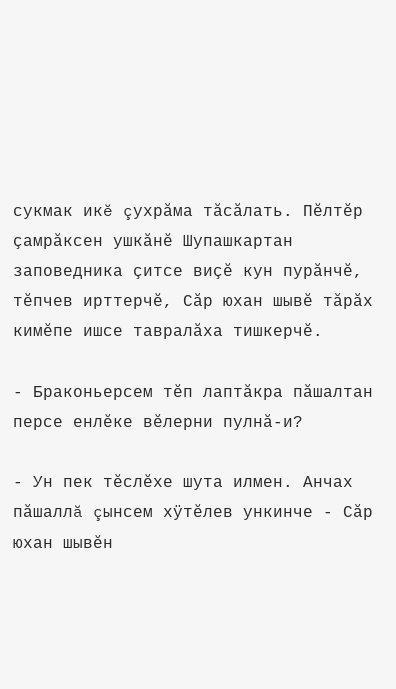сукмак икĕ çухрăма тăсăлать. Пĕлтĕр çамрăксен ушкăнĕ Шупашкартан заповедника çитсе виçĕ кун пурăнчĕ, тĕпчев ирттерчĕ, Сăр юхан шывĕ тăрăх кимĕпе ишсе тавралăха тишкерчĕ.

- Браконьерсем тĕп лаптăкра пăшалтан персе енлĕке вĕлерни пулнă-и?

- Ун пек тĕслĕхе шута илмен. Анчах пăшаллă çынсем хÿтĕлев ункинче - Сăр юхан шывĕн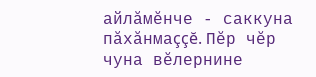айлăмĕнче - саккуна пăхăнмаççĕ. Пĕр чĕр чуна вĕлернине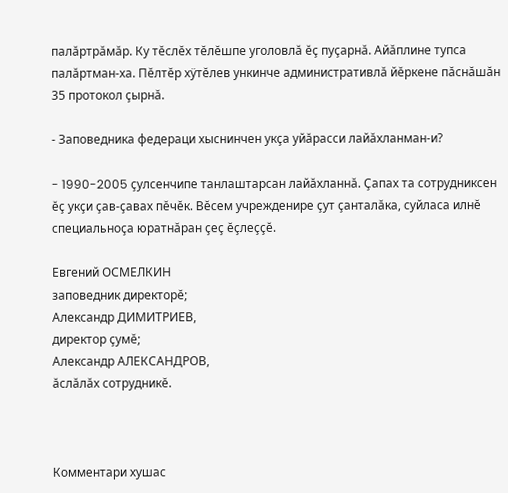палăртрăмăр. Ку тĕслĕх тĕлĕшпе уголовлă ĕç пуçарнă. Айăплине тупса палăртман-ха. Пĕлтĕр хÿтĕлев ункинче административлă йĕркене пăснăшăн 35 протокол çырнă.

- Заповедника федераци хыснинчен укçа уйăрасси лайăхланман-и?

- 1990-2005 çулсенчипе танлаштарсан лайăхланнă. Çапах та сотрудниксен ĕç укçи çав-çавах пĕчĕк. Вĕсем учрежденире çут çанталăка, суйласа илнĕ специальноçа юратнăран çеç ĕçлеççĕ.

Евгений ОСМЕЛКИН
заповедник директорĕ;
Александр ДИМИТРИЕВ,
директор çумĕ;
Александр АЛЕКСАНДРОВ,
ăслăлăх сотрудникĕ.



Комментари хушас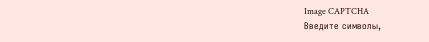Image CAPTCHA
Введите символы,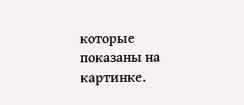которые показаны на картинке.